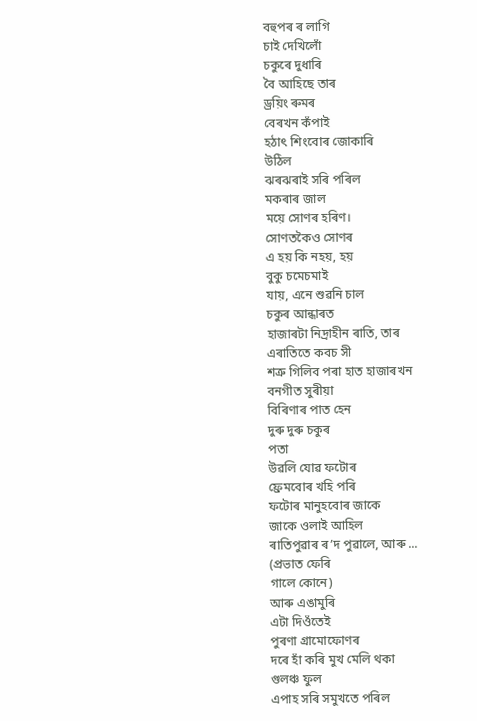বহুপৰ ৰ লাগি
চাই দেখিলোঁ
চকুৰে দুধাৰি
বৈ আহিছে তাৰ
ড্রয়িং ৰুমৰ
বেৰখন কঁপাই
হঠাৎ শিংবোৰ জোকাৰি
উঠিল
ঝৰঝৰাই সৰি পৰিল
মকৰাৰ জাল
ময়ে সোণৰ হৰিণ।
সোণতকৈও সোণৰ
এ হয় কি নহয়, হয়
বুকু চমেচমাই
যায়, এনে শুৱনি চাল
চকুৰ আন্ধাৰত
হাজাৰটা নিদ্রাহীন ৰাতি, তাৰ
এৰাতিতে কবচ সী
শত্রু গিলিব পৰা হাত হাজাৰখন
বনগীত সুৰীয়া
বিৰিণাৰ পাত হেন
দুৰু দুৰু চকুৰ
পতা
উৱলি যোৱ ফটোৰ
ফ্রেমবোৰ খহি পৰি
ফটোৰ মানুহবোৰ জাকে
জাকে ওলাই আহিল
ৰাতিপুৱাৰ ৰ’দ পুৱালে, আৰু ...
(প্রভাত ফেৰি
গালে কোনে)
আৰু এঙামুৰি
এটা দিওঁতেই
পুৰণা গ্রামোফোণৰ
দৰে হাঁ কৰি মুখ মেলি থকা
গুলঞ্চ ফুল
এপাহ সৰি সমুখতে পৰিল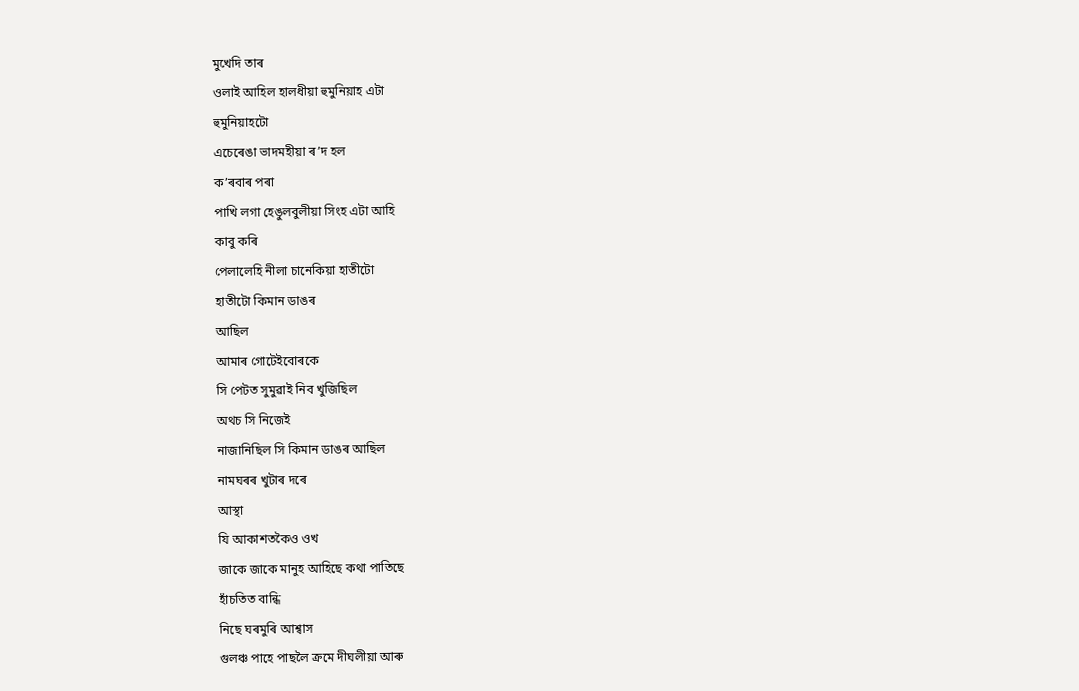মুখেদি তাৰ
ওলাই আহিল হালধীয়া হুমুনিয়াহ এটা
হুমুনিয়াহটো
এচেৰেঙা ভাদমহীয়া ৰ’দ হল
ক’ৰবাৰ পৰা
পাখি লগা হেঙুলবুলীয়া সিংহ এটা আহি
কাবু কৰি
পেলালেহি নীলা চানেকিয়া হাতীটো
হাতীটো কিমান ডাঙৰ
আছিল
আমাৰ গোটেইবোৰকে
সি পেটত সুমুৱাই নিব খুজিছিল
অথচ সি নিজেই
নাজানিছিল সি কিমান ডাঙৰ আছিল
নামঘৰৰ খুটাৰ দৰে
আস্থা
যি আকাশতকৈও ওখ
জাকে জাকে মানুহ আহিছে কথা পাতিছে
হাঁচতিত বান্ধি
নিছে ঘৰমুৰি আশ্বাস
গুলঞ্চ পাহে পাছলৈ ক্রমে দীঘলীয়া আৰু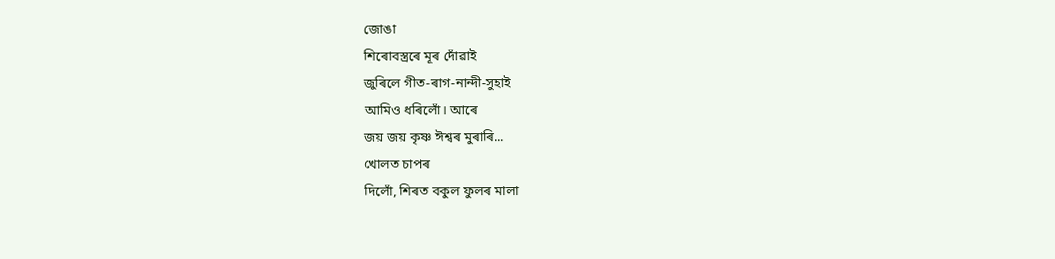জোঙা
শিৰোবস্ত্রৰে মূৰ দোঁৱাই
জুৰিলে গীত-ৰাগ-নান্দী-সুহাই
আমিও ধৰিলোঁ। আৰে
জয় জয় কৃষ্ণ ঈশ্বৰ মুৰাৰি...
খোলত চাপৰ
দিলোঁ, শিৰত বকুল ফুলৰ মালা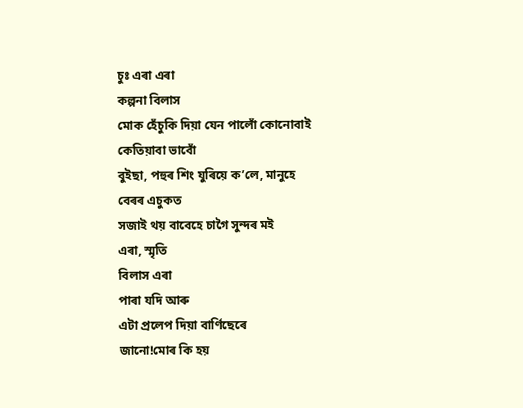চুঃ এৰা এৰা
কল্পনা বিলাস
মোক হেঁচুকি দিয়া যেন পালোঁ কোনোবাই
কেতিয়াবা ভাবোঁ
বুইছা, পহুৰ শিং যুৰিয়ে ক’লে, মানুহে
বেৰৰ এচুকত
সজাই থয় বাবেহে চাগৈ সুন্দৰ মই
এৰা, স্মৃতি
বিলাস এৰা
পাৰা যদি আৰু
এটা প্রলেপ দিয়া বার্ণিছেৰে
জানো!মোৰ কি হয়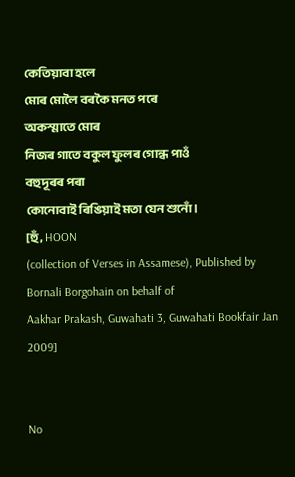কেতিয়াবা হলে
মোৰ মোলৈ বৰকৈ মনত পৰে
অকস্মাতে মোৰ
নিজৰ গাতে বকুল ফুলৰ গোন্ধ পাওঁ
বহুদূৰৰ পৰা
কোনোবাই ৰিঙিয়াই মতা যেন শুনোঁ।
[হুঁ, HOON
(collection of Verses in Assamese), Published by Bornali Borgohain on behalf of
Aakhar Prakash, Guwahati 3, Guwahati Bookfair Jan 2009]


No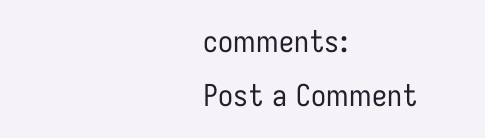comments:
Post a Comment